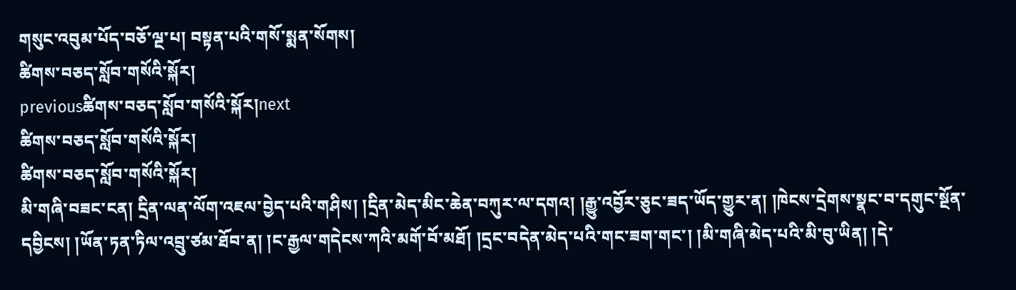གསུང་འབུམ་པོད་བཅོ་ལྔ་པ། བསྟན་པའི་གསོ་སྨན་སོགས།
ཚིགས་བཅད་སློབ་གསོའི་སྐོར།
previousཚིགས་བཅད་སློབ་གསོའི་སྐོར།next
ཚིགས་བཅད་སློབ་གསོའི་སྐོར།
ཚིགས་བཅད་སློབ་གསོའི་སྐོར།
མི་གཞི་བཟང་ངན། དྲིན་ལན་ལོག་འཇལ་བྱེད་པའི་གཤིས། །དྲིན་མེད་མིང་ཆེན་བཀུར་ལ་དགའ། །རྒྱུ་འབྱོར་ཅུང་ཟད་ཡོད་གྱུར་ན། །ཁེངས་དྲེགས་སྣང་བ་དགུང་སྔོན་དབྱིངས། །ཡོན་ཏན་ཏིལ་འབྲུ་ཙམ་ཐོབ་ན། །ང་རྒྱལ་གདེངས་ཀའི་མགོ་བོ་མཐོ། །དྲང་བདེན་མེད་པའི་གང་ཟག་གང་། །མི་གཞི་མེད་པའི་མི་བུ་ཡིན། །དེ་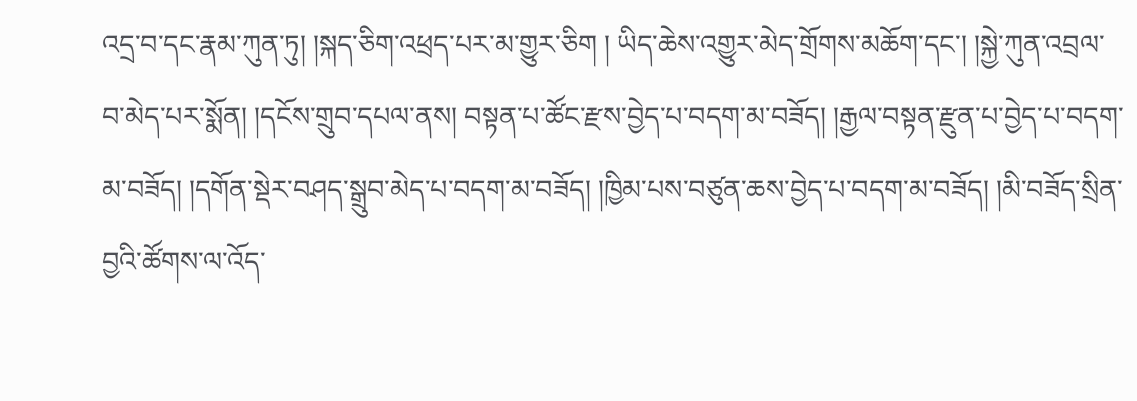འདྲ་བ་དང་རྣམ་ཀུན་ཏུ། །སྐད་ཅིག་འཕྲད་པར་མ་གྱུར་ཅིག ། ཡིད་ཆེས་འགྱུར་མེད་གྲོགས་མཆོག་དང་། །སྐྱེ་ཀུན་འབྲལ་བ་མེད་པར་སྨོན། །དངོས་གྲུབ་དཔལ་ནས། བསྟན་པ་ཚོང་རྫས་བྱེད་པ་བདག་མ་བཟོད། །རྒྱལ་བསྟན་རྫུན་པ་བྱེད་པ་བདག་མ་བཟོད། །དགོན་སྡེར་བཤད་སྒྲུབ་མེད་པ་བདག་མ་བཟོད། །ཁྱིམ་པས་བཙུན་ཆས་བྱེད་པ་བདག་མ་བཟོད། །མི་བཟོད་སྲིན་བྱའི་ཚོགས་ལ་འོད་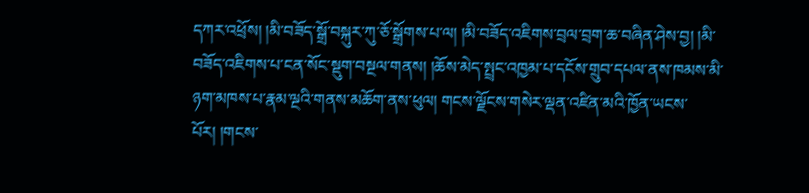དཀར་འཕྲོས། །མི་བཟོད་སྒྲོ་བསྐུར་ཀུ་ཅོ་སྒྲོགས་པ་ལ། །མི་བཟོད་འཇིགས་བྲལ་བྲག་ཆ་བཞིན་ཤེས་བྱ། །མི་བཟོད་འཇིགས་པ་ངན་སོང་སྡུག་བསྔལ་གནས། །ཆོས་མེད་སྤྲང་འཁྱམ་པ་དངོས་གྲུབ་དཔལ་ནས་ཁམས་མི་ཉག་མཁས་པ་རྣམ་ལྔའི་གནས་མཆོག་ནས་ཕུལ། གངས་ལྗོངས་གསེར་ལྡན་འཛིན་མའི་ཁྱོན་ཡངས་པོར། །གངས་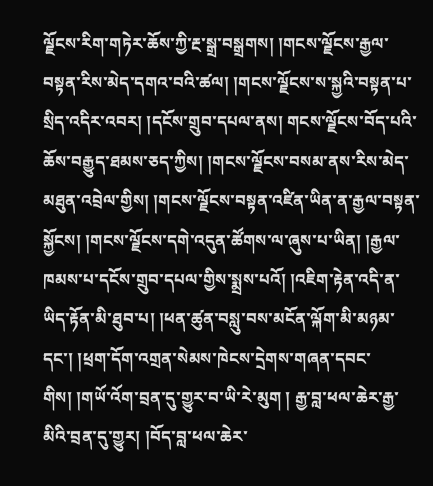ལྗོངས་རིག་གཏེར་ཆོས་ཀྱི་རྔ་སྒྲ་བསྒྲགས། །གངས་ལྗོངས་རྒྱལ་བསྟན་རིས་མེད་དགའ་བའི་ཚལ། །གངས་ལྗོངས་ས་སྐྱའི་བསྟན་པ་སྲིད་འདིར་འབར། །དངོས་གྲུབ་དཔལ་ནས། གངས་ལྗོངས་བོད་པའི་ཆོས་བརྒྱུད་ཐམས་ཅད་ཀྱིས། །གངས་ལྗོངས་བསམ་ནས་རིས་མེད་མཐུན་འབྲེལ་གྱིས། །གངས་ལྗོངས་བསྟན་འཛིན་ཡིན་ན་རྒྱལ་བསྟན་སྐྱོངས། །གངས་ལྗོངས་དགེ་འདུན་ཚོགས་ལ་ཞུས་པ་ཡིན། །རྒྱལ་ཁམས་པ་དངོས་གྲུབ་དཔལ་གྱིས་སྨྲས་པའོ། །འཇིག་རྟེན་འདི་ན་ཡིད་རྟོན་མི་ཐུབ་པ། །ཕན་ཚུན་བསླུ་བས་མངོན་ལྐོག་མི་མཉམ་དང་། །ཕྲག་དོག་འགྲན་སེམས་ཁེངས་དྲེགས་གཞན་དབང་གིས། །གཡོ་འོག་བྲན་དུ་གྱུར་བ་ཡི་རེ་མུག ། རྒྱ་བླ་ཕལ་ཆེར་རྒྱ་མིའི་བྲན་དུ་གྱུར། །བོད་བླ་ཕལ་ཆེར་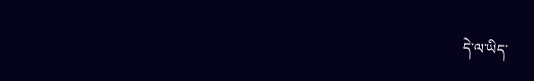དེ་ལ་ཡིད་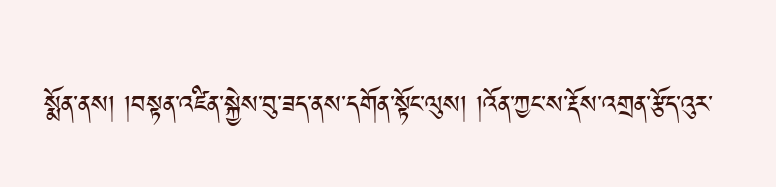སྨོན་ནས། །བསྟན་འཛིན་སྐྱེས་བུ་ཟད་ནས་དགོན་སྟོང་ལུས། །འོན་ཀྱང་ས་རྡོས་འགྲན་རྩོད་འུར་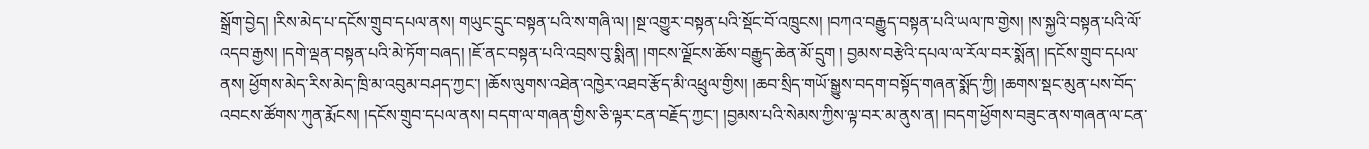སྒྲོག་བྱེད། །རིས་མེད་པ་དངོས་གྲུབ་དཔལ་ནས། གཡུང་དྲུང་བསྟན་པའི་ས་གཞི་ལ། །སྔ་འགྱུར་བསྟན་པའི་སྡོང་བོ་འཁྲུངས། །བཀའ་བརྒྱུད་བསྟན་པའི་ཡལ་ཁ་གྱེས། །ས་སྐྱའི་བསྟན་པའི་ལོ་འདབ་རྒྱས། །དགེ་ལྡན་བསྟན་པའི་མེ་ཏོག་བཞད། །ཇོ་ནང་བསྟན་པའི་འབྲས་བུ་སྨིན། །གངས་ལྗོངས་ཆོས་བརྒྱུད་ཆེན་མོ་དྲུག ། བྱམས་བརྩེའི་དཔལ་ལ་རོལ་བར་སྨོན། །དངོས་གྲུབ་དཔལ་ནས། ཕྱོགས་མེད་རིས་མེད་ཁྲི་མ་འབུམ་བཤད་ཀྱང་། །ཆོས་ལུགས་འཐེན་འཁྱེར་འཐབ་རྩོད་མི་འཕྲུལ་གྱིས། །ཆབ་སྲིད་གཡོ་སྒྱུས་བདག་བསྟོད་གཞན་སྨོད་ཀྱི། །ཆགས་སྡང་མུན་པས་བོད་འབངས་ཚོགས་ཀུན་རྨོངས། །དངོས་གྲུབ་དཔལ་ནས། བདག་ལ་གཞན་གྱིས་ཅི་ལྟར་ངན་བརྗོད་ཀྱང་། །བྱམས་པའི་སེམས་ཀྱིས་ལྟ་བར་མ་ནུས་ན། །བདག་ཕྱོགས་བཟུང་ནས་གཞན་ལ་ངན་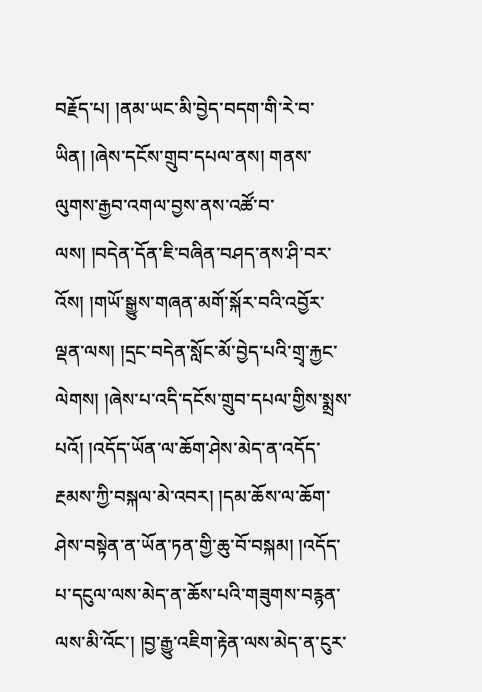བརྗོད་པ། །ནམ་ཡང་མི་བྱེད་བདག་གི་རེ་བ་ཡིན། །ཞེས་དངོས་གྲུབ་དཔལ་ནས། གནས་ལུགས་རྒྱབ་འགལ་བྱས་ནས་འཚོ་བ་ལས། །བདེན་དོན་ཇི་བཞིན་བཤད་ནས་ཤི་བར་འོས། །གཡོ་སྒྱུས་གཞན་མགོ་སྐོར་བའི་འབྱོར་ལྡན་ལས། །དྲང་བདེན་སློང་མོ་བྱེད་པའི་གྲྭ་རྐྱང་ལེགས། །ཞེས་པ་འདི་དངོས་གྲུབ་དཔལ་གྱིས་སྨྲས་པའོ། །འདོད་ཡོན་ལ་ཆོག་ཤེས་མེད་ན་འདོད་རྔམས་ཀྱི་བསྐལ་མེ་འབར། །དམ་ཆོས་ལ་ཆོག་ཤེས་བསྟེན་ན་ཡོན་ཏན་གྱི་ཆུ་བོ་བསྐམ། །འདོད་པ་དངུལ་ལས་མེད་ན་ཆོས་པའི་གཟུགས་བརྙན་ལས་མི་འོང་། །བྱ་རྒྱུ་འཇིག་རྟེན་ལས་མེད་ན་ངུར་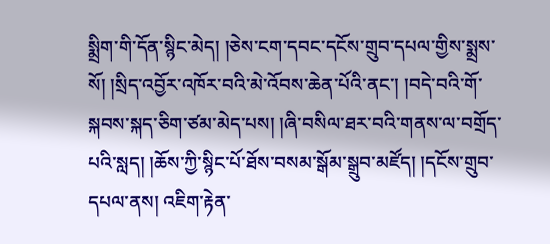སྨྲིག་གི་དོན་སྙིང་མེད། །ཅེས་ངག་དབང་དངོས་གྲུབ་དཔལ་གྱིས་སྨྲས་སོ། །སྲིད་འབྱོར་འཁོར་བའི་མེ་འོབས་ཆེན་པོའི་ནང་། །བདེ་བའི་གོ་སྐབས་སྐད་ཅིག་ཙམ་མེད་པས། །ཞི་བསིལ་ཐར་བའི་གནས་ལ་བགྲོད་པའི་སླད། །ཆོས་ཀྱི་སྙིང་པོ་ཐོས་བསམ་སྒོམ་སྒྲུབ་མཛོད། །དངོས་གྲུབ་དཔལ་ནས། འཇིག་རྟེན་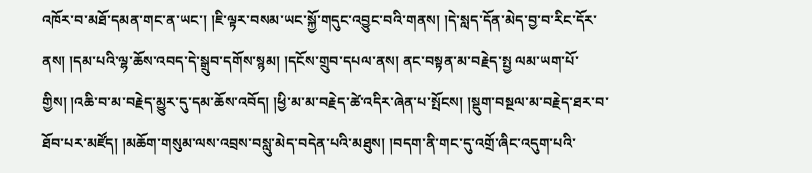འཁོར་བ་མཐོ་དམན་གང་ན་ཡང་། །ཇི་ལྟར་བསམ་ཡང་སྐྱོ་གདུང་འབྱུང་བའི་གནས། །དེ་སླད་དོན་མེད་བྱ་བ་རིང་དོར་ནས། །དམ་པའི་ལྷ་ཆོས་འབད་དེ་སྒྲུབ་དགོས་སྙམ། །དངོས་གྲུབ་དཔལ་ནས། ནང་བསྟན་མ་བརྗེད་སྤྱ ལམ་ཡག་པོ་གྱིས། །འཆི་བ་མ་བརྗེད་མྱུར་དུ་དམ་ཆོས་འབོད། །ཕྱི་མ་མ་བརྗེད་ཚེ་འདིར་ཞེན་པ་སྤོངས། །སྡུག་བསྔལ་མ་བརྗེད་ཐར་བ་ཐོབ་པར་མཛོད། །མཆོག་གསུམ་ལས་འབྲས་བསླུ་མེད་བདེན་པའི་མཐུས། །བདག་ནི་གང་དུ་འགྲོ་ཞིང་འདུག་པའི་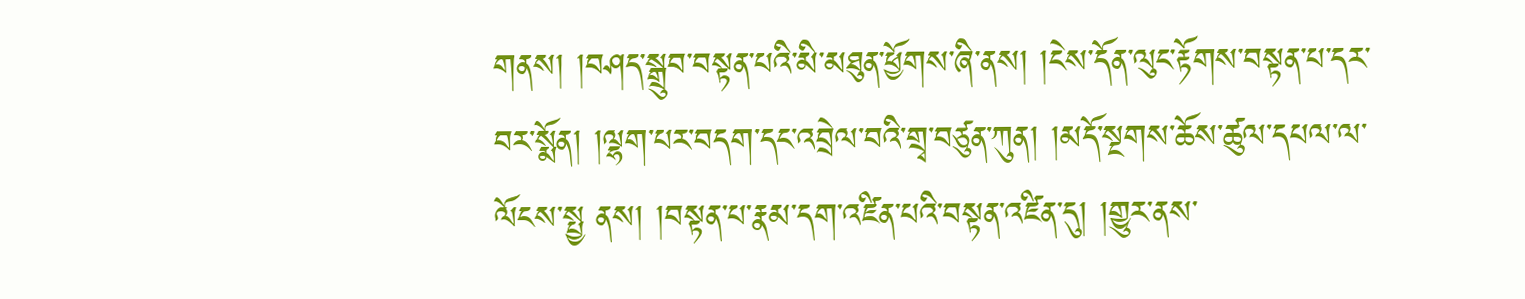གནས། །བཤད་སྒྲུབ་བསྟན་པའི་མི་མཐུན་ཕྱོགས་ཞི་ནས། །ངེས་དོན་ལུང་རྟོགས་བསྟན་པ་དར་བར་སྨོན། །ལྷག་པར་བདག་དང་འབྲེལ་བའི་གྲྭ་བཙུན་ཀུན། །མདོ་སྔགས་ཆོས་ཚུལ་དཔལ་ལ་ལོངས་སྤྱ ནས། །བསྟན་པ་རྣམ་དག་འཛིན་པའི་བསྟན་འཛིན་དུ། །གྱུར་ནས་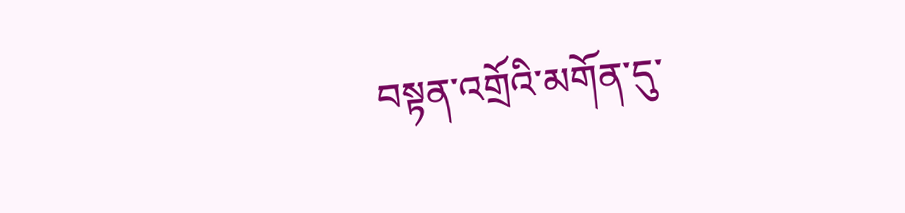བསྟན་འགྲོའི་མགོན་དུ་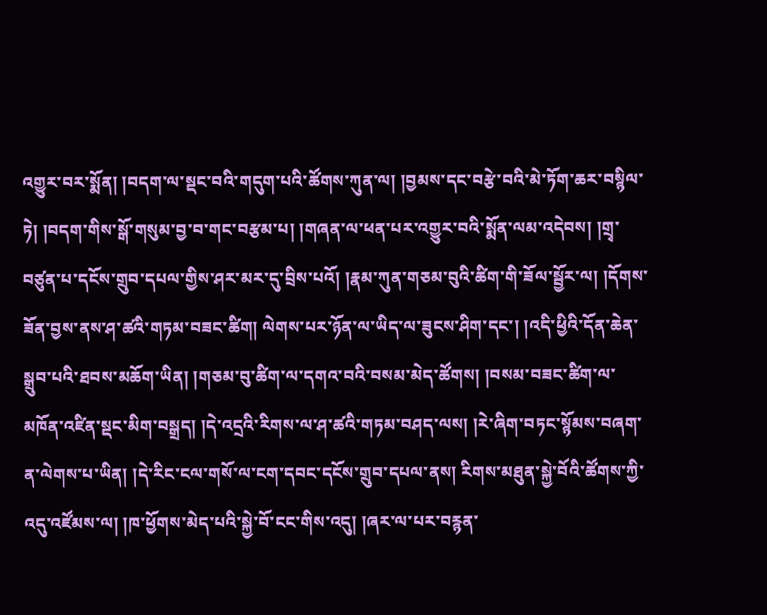འགྱུར་བར་སྨོན། །བདག་ལ་སྡང་བའི་གདུག་པའི་ཚོགས་ཀུན་ལ། །བྱམས་དང་བརྩེ་བའི་མེ་ཏོག་ཆར་བསྙིལ་ཏེ། །བདག་གིས་སྒོ་གསུམ་བྱ་བ་གང་བརྩམ་པ། །གཞན་ལ་ཕན་པར་འགྱུར་བའི་སྨོན་ལམ་འདེབས། །གྲྭ་བཙུན་པ་དངོས་གྲུབ་དཔལ་གྱིས་ཤར་མར་དུ་བྲིས་པའོ། །རྣམ་ཀུན་གཅམ་བུའི་ཚིག་གི་ཟོལ་སྦྱོར་ལ། །དོགས་ཟོན་བྱས་ནས་ཤ་ཚའི་གཏམ་བཟང་ཚིག། ལེགས་པར་ཉོན་ལ་ཡིད་ལ་ཟུངས་ཤིག་དང་། །འདི་ཕྱིའི་དོན་ཆེན་སྒྲུབ་པའི་ཐབས་མཆོག་ཡིན། །གཅམ་བུ་ཚིག་ལ་དགའ་བའི་བསམ་མེད་ཚོགས། །བསམ་བཟང་ཚིག་ལ་མཁོན་འཛིན་སྡང་མིག་བསྒྲད། །དེ་འདྲའི་རིགས་ལ་ཤ་ཚའི་གཏམ་བཤད་ལས། །རེ་ཞིག་བཏང་སྙོམས་བཞག་ན་ལེགས་པ་ཡིན། །དེ་རིང་ངལ་གསོ་ལ་ངག་དབང་དངོས་གྲུབ་དཔལ་ནས། རིགས་མཐུན་སྐྱེ་བོའི་ཚོགས་ཀྱི་འདུ་འཛོམས་ལ། །ཁ་ཕྱོགས་མེད་པའི་སྐྱེ་བོ་ངང་གིས་འདུ། །ཞར་ལ་པར་བརྙན་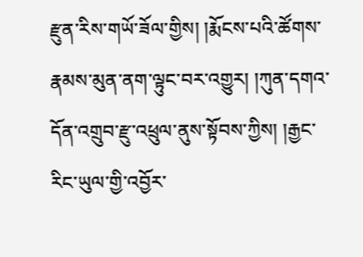རྫུན་རིས་གཡོ་ཟོལ་གྱིས། །རྨོངས་པའི་ཚོགས་རྣམས་མུན་ནག་ལྟུང་བར་འགྱུར། །ཀུན་དགའ་དོན་འགྲུབ་རྫུ་འཕྲུལ་ནུས་སྟོབས་ཀྱིས། །རྒྱང་རིང་ཡུལ་གྱི་འབྱོར་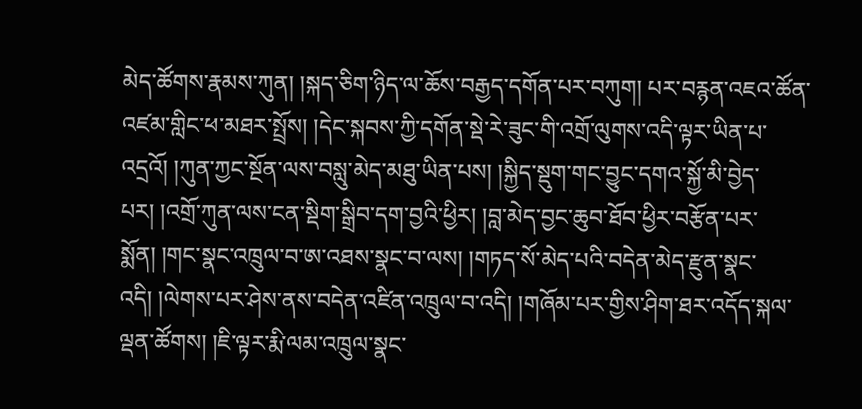མེད་ཚོགས་རྣམས་ཀུན། །སྐད་ཅིག་ཉིད་ལ་ཆོས་བརྒྱད་དགོན་པར་བཀུག། པར་བརྙན་འཇའ་ཚོན་འཛམ་གླིང་ཕ་མཐར་སྤྲོས། །དེང་སྐབས་ཀྱི་དགོན་སྡེ་རེ་ཟུང་གི་འགྲོ་ལུགས་འདི་ལྟར་ཡིན་པ་འདྲའོ། །ཀུན་ཀྱང་སྔོན་ལས་བསླུ་མེད་མཐུ་ཡིན་པས། །སྐྱིད་སྡུག་གང་བྱུང་དགའ་སྐྱོ་མི་བྱེད་པར། །འགྲོ་ཀུན་ལས་ངན་སྡིག་སྒྲིབ་དག་བྱའི་ཕྱིར། །བླ་མེད་བྱང་ཆུབ་ཐོབ་ཕྱིར་བརྩོན་པར་སྨོན། །གང་སྣང་འཁྲུལ་བ་ཨ་འཐས་སྣང་བ་ལས། །གཏད་སོ་མེད་པའི་བདེན་མེད་རྫུན་སྣང་འདི། །ལེགས་པར་ཤེས་ནས་བདེན་འཛིན་འཁྲུལ་བ་འདི། །གཞོམ་པར་གྱིས་ཤིག་ཐར་འདོད་སྐལ་ལྡན་ཚོགས། །ཇི་ལྟར་རྨི་ལམ་འཁྲུལ་སྣང་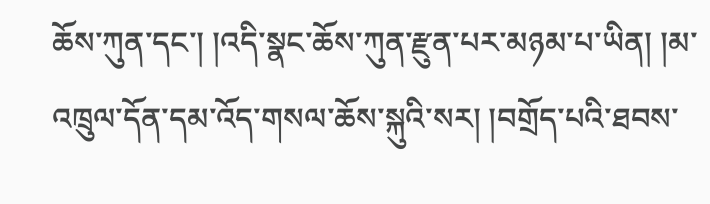ཆོས་ཀུན་དང་། །འདི་སྣང་ཆོས་ཀུན་རྫུན་པར་མཉམ་པ་ཡིན། །མ་འཁྲུལ་དོན་དམ་འོད་གསལ་ཆོས་སྐུའི་སར། །བགྲོད་པའི་ཐབས་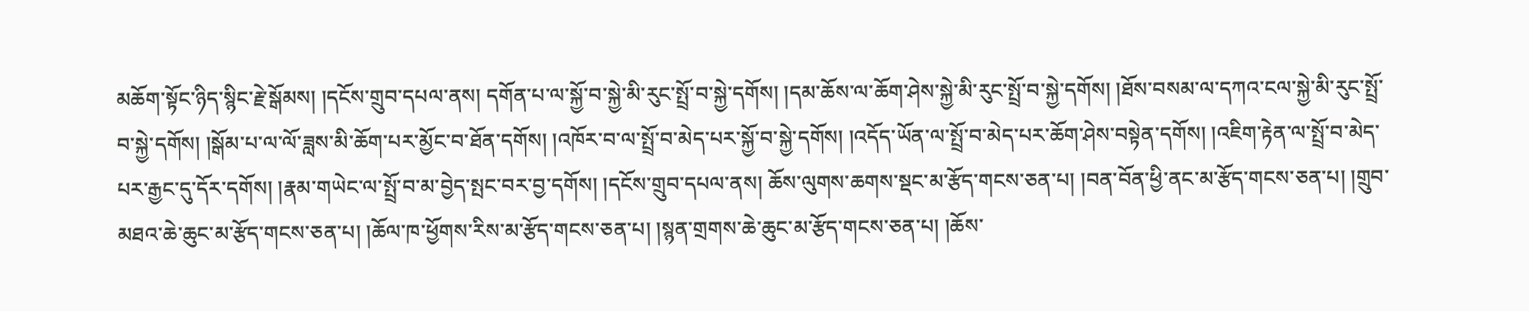མཆོག་སྟོང་ཉིད་སྙིང་རྗེ་སྒོམས། །དངོས་གྲུབ་དཔལ་ནས། དགོན་པ་ལ་སྐྱོ་བ་སྐྱེ་མི་རུང་སྤྲོ་བ་སྐྱེ་དགོས། །དམ་ཆོས་ལ་ཆོག་ཤེས་སྐྱེ་མི་རུང་སྤྲོ་བ་སྐྱེ་དགོས། །ཐོས་བསམ་ལ་དཀའ་ངལ་སྐྱེ་མི་རུང་སྤྲོ་བ་སྐྱེ་དགོས། །སྒོམ་པ་ལ་ལོ་ཟླས་མི་ཆོག་པར་མྱོང་བ་ཐོན་དགོས། །འཁོར་བ་ལ་སྤྲོ་བ་མེད་པར་སྐྱོ་བ་སྐྱེ་དགོས། །འདོད་ཡོན་ལ་སྤྲོ་བ་མེད་པར་ཆོག་ཤེས་བསྟེན་དགོས། །འཇིག་རྟེན་ལ་སྤྲོ་བ་མེད་པར་རྒྱང་དུ་དོར་དགོས། །རྣམ་གཡེང་ལ་སྤྲོ་བ་མ་བྱེད་སྤང་བར་བྱ་དགོས། །དངོས་གྲུབ་དཔལ་ནས། ཆོས་ལུགས་ཆགས་སྡང་མ་རྩོད་གངས་ཅན་པ། །བན་བོན་ཕྱི་ནང་མ་རྩོད་གངས་ཅན་པ། །གྲུབ་མཐའ་ཆེ་ཆུང་མ་རྩོད་གངས་ཅན་པ། །ཆོལ་ཁ་ཕྱོགས་རིས་མ་རྩོད་གངས་ཅན་པ། །སྙན་གྲགས་ཆེ་ཆུང་མ་རྩོད་གངས་ཅན་པ། །ཆོས་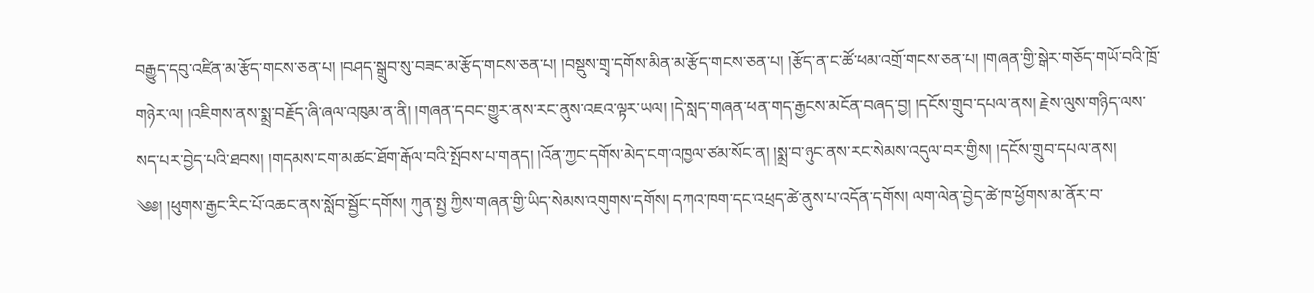བརྒྱུད་དབུ་འཛིན་མ་རྩོད་གངས་ཅན་པ། །བཤད་སྒྲུབ་སུ་བཟང་མ་རྩོད་གངས་ཅན་པ། །བསྡུས་གྲྭ་དགོས་མིན་མ་རྩོད་གངས་ཅན་པ། །རྩོད་ན་ང་ཚོ་ཕམ་འགྲོ་གངས་ཅན་པ། །གཞན་གྱི་སྒེར་གཅོད་གཡོ་བའི་ཁྲོ་གཉེར་ལ། །འཇིགས་ནས་སྨྲ་བརྗོད་ཞི་ཞལ་འཁུམ་ན་ནི། །གཞན་དབང་གྱུར་ནས་རང་ནུས་འཇའ་ལྟར་ཡལ། །དེ་སླད་གཞན་ཕན་གད་རྒྱངས་མངོན་བཞད་བྱ། །དངོས་གྲུབ་དཔལ་ནས། རྗེས་ལུས་གཉིད་ལས་སད་པར་བྱེད་པའི་ཐབས། །གདམས་ངག་མཚང་ཐོག་རྒོལ་བའི་སྤོབས་པ་གནད། །འོན་ཀྱང་དགོས་མེད་ངག་འཁྱལ་ཙམ་སོང་ན། །སྨྲ་བ་ཉུང་ནས་རང་སེམས་འདུལ་བར་གྱིས། །དངོས་གྲུབ་དཔལ་ནས། ༄༅། །ཕུགས་རྒྱང་རིང་པོ་འཆང་ནས་སློབ་སྦྱོང་དགོས། ཀུན་སྤྱ ཀྱིས་གཞན་གྱི་ཡིད་སེམས་འགུགས་དགོས། དཀའ་ཁག་དང་འཕྲད་ཚེ་ནུས་པ་འདོན་དགོས། ལག་ལེན་བྱེད་ཚེ་ཁ་ཕྱོགས་མ་ནོར་བ་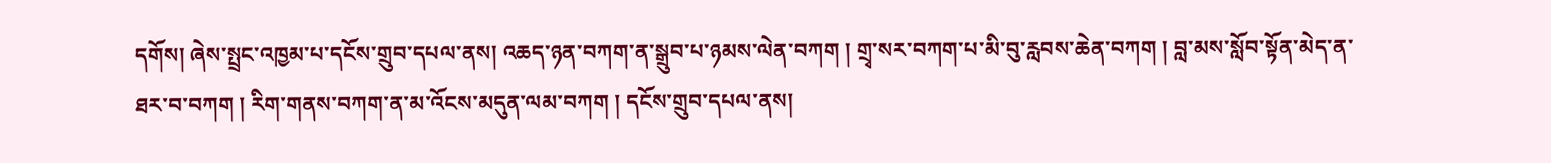དགོས། ཞེས་སྤྲང་འཁྱམ་པ་དངོས་གྲུབ་དཔལ་ནས། འཆད་ཉན་བཀག་ན་སྒྲུབ་པ་ཉམས་ལེན་བཀག ། གྲྭ་སར་བཀག་པ་མི་བུ་རླབས་ཆེན་བཀག ། བླ་མས་སློབ་སྟོན་མེད་ན་ཐར་བ་བཀག ། རིག་གནས་བཀག་ན་མ་འོངས་མདུན་ལམ་བཀག ། དངོས་གྲུབ་དཔལ་ནས།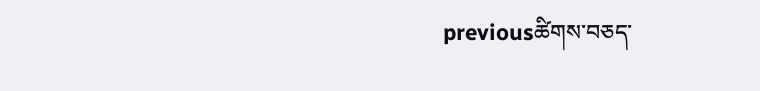previousཚིགས་བཅད་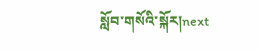སློབ་གསོའི་སྐོར།next